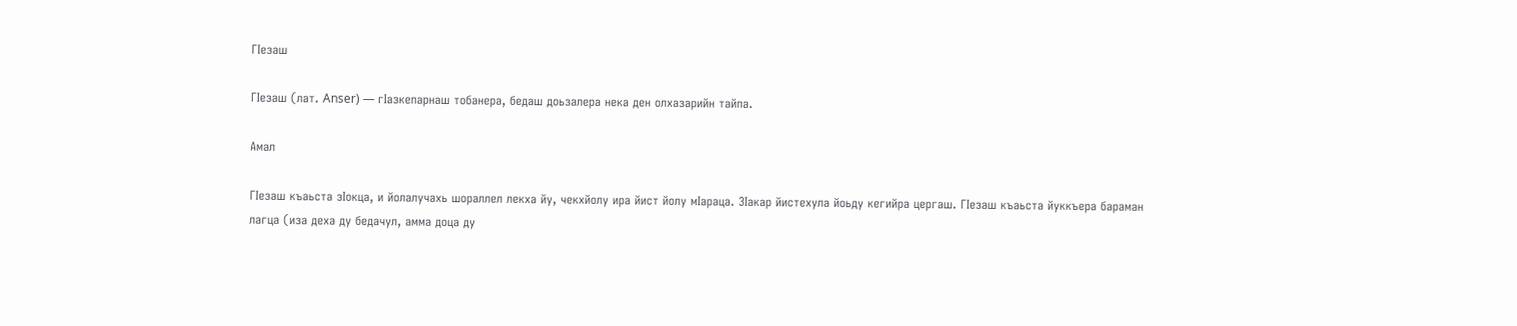ГӀезаш

ГӀезаш (лат. Anser) — гӀазкепарнаш тобанера, бедаш доьзалера нека ден олхазарийн тайпа.

Амал

ГӀезаш къаьста зӀокца, и йолалучахь шораллел лекха йу, чекхйолу ира йист йолу мӀараца. ЗӀакар йистехула йоьду кегийра цергаш. ГӀезаш къаьста йуккъера бараман лагца (иза деха ду бедачул, амма доца ду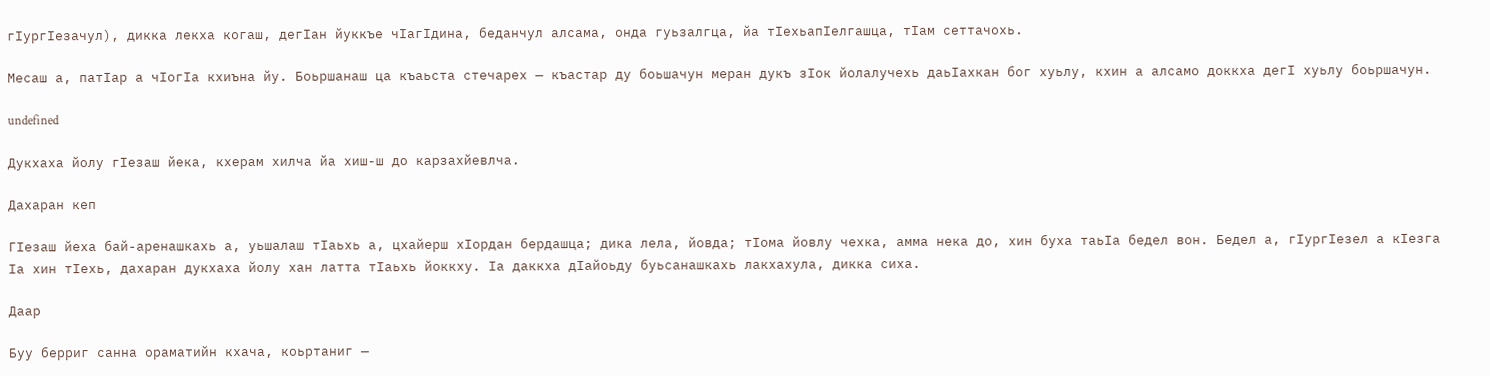гӀургӀезачул), дикка лекха когаш, дегӀан йуккъе чӀагӀдина, беданчул алсама, онда гуьзалгца, йа тӀехьапӀелгашца, тӀам сеттачохь.

Месаш а, патӀар а чӀогӀа кхиъна йу. Боьршанаш ца къаьста стечарех — къастар ду боьшачун меран дукъ зӀок йолалучехь даьӀахкан бог хуьлу, кхин а алсамо доккха дегӀ хуьлу боьршачун.

undefined

Дукхаха йолу гӀезаш йека, кхерам хилча йа хиш-ш до карзахйевлча.

Дахаран кеп

ГӀезаш йеха бай-аренашкахь а, уьшалаш тӀаьхь а, цхайерш хӀордан бердашца; дика лела, йовда; тӀома йовлу чехка, амма нека до, хин буха таьӀа бедел вон. Бедел а, гӀургӀезел а кӀезга Ӏа хин тӀехь, дахаран дукхаха йолу хан латта тӀаьхь йоккху. Ӏа даккха дӀайоьду буьсанашкахь лакхахула, дикка сиха.

Даар

Буу берриг санна ораматийн кхача, коьртаниг —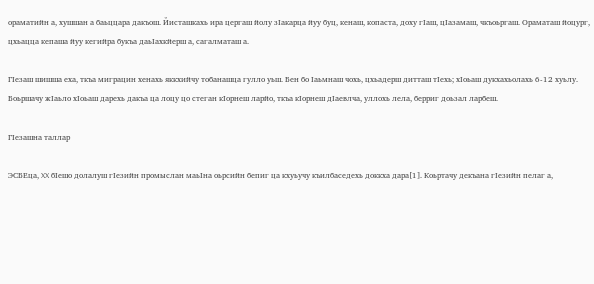ораматийн а, хушшан а баьццара дакъош. Йисташкахь ира цергаш йолу зӀакарца йуу буц, кенаш, копаста, доху гӀаш, цӀазамаш, чкъоьргаш. Ораматаш йоцург, цхьацца кепаша йуу кегийра букъа даьӀахкйерш а, сагалматаш а.

ГӀезаш шишша еха, ткъа миграцин хенахь яккхийчу тобанашца гулло уьш. Бен бо Ӏаьмнаш чохь, цхьадерш дитташ тӀехь; хӀоьаш дукхахьолахь 6-12 хуьлу. Боьршачу жӀаьло хӀоьаш дарехь дакъа ца лоцу цо стеган кӀорнеш ларйо, ткъа кӀорнеш дӀаевлча, уллохь лела, берриг доьзал ларбеш.

ГӀезашна таллар

ЭСБЕца, XX бӀешо долалуш гӀезийн промыслан маьӀна оьрсийн бепиг ца кхуьучу къилбаседехь доккха дара[1]. Коьртачу декъана гӀезийн пелаг а,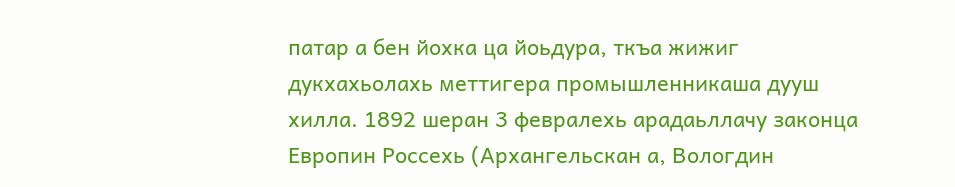патар а бен йохка ца йоьдура, ткъа жижиг дукхахьолахь меттигера промышленникаша дууш хилла. 1892 шеран 3 февралехь арадаьллачу законца Европин Россехь (Архангельскан а, Вологдин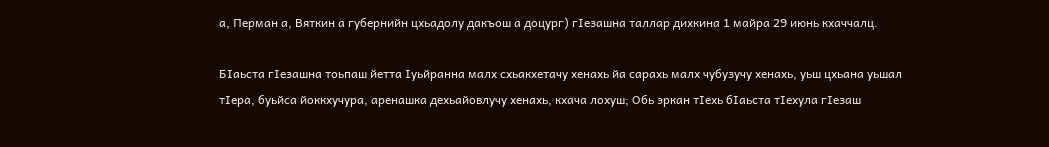а, Перман а, Вяткин а губернийн цхьадолу дакъош а доцург) гӀезашна таллар дихкина 1 майра 29 июнь кхаччалц.

БӀаьста гӀезашна тоьпаш йетта Ӏуьйранна малх схьакхетачу хенахь йа сарахь малх чубузучу хенахь, уьш цхьана уьшал тӀера, буьйса йоккхучура, аренашка дехьайовлучу хенахь, кхача лохуш; Обь эркан тӀехь бӀаьста тӀехула гӀезаш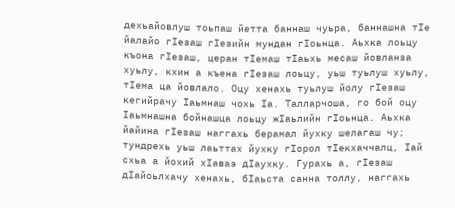дехьайовлуш тоьпаш йетта баннаш чуьра, баннашна тӀе йалайо гӀезаш гӀезийн мундан гӀоьнца. Аьхка лоьцу къона гӀезаш, церан тӀемаш тӀаьхь месаш йовланза хуьлу, кхин а къена гӀезаш лоьцу, уьш туьлуш хуьлу, тӀема ца йовлало. Оцу хенахь туьлуш йолу гӀезаш кегийрачу Ӏаьмнаш чохь Ӏа. Талларчоша, го бой оцу Ӏаьмнашна бойнашца лоьцу жӀаьлийн гӀоьнца. Аьхка йайина гӀезаш наггахь берамал йухку шелагаш чу; тундрехь уьш лаьттах йухку гӀорол тӀекхаччалц, Ӏай схьа а йохий хӀаваэ дӀаухку. Гурахь а, гӀезаш дӀайоьлхачу хенахь, бӀаьста санна толлу, наггахь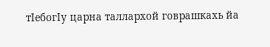тӀебогӀу царна таллархой говрашкахь йа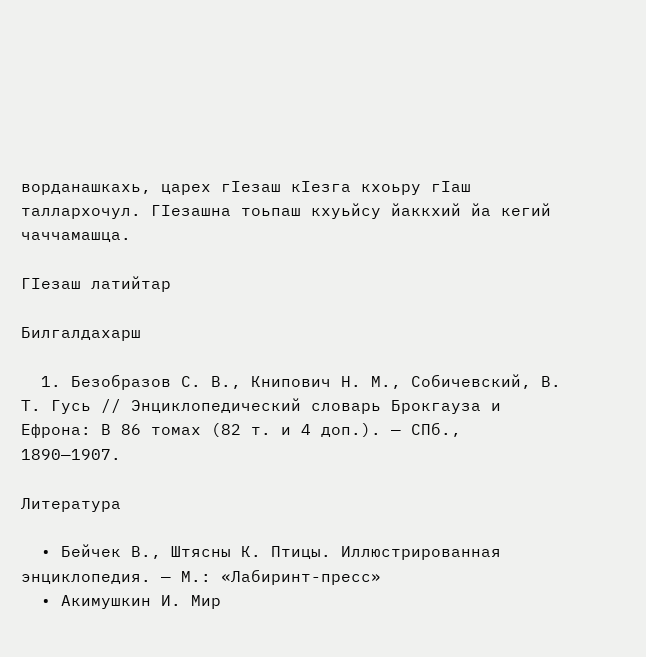ворданашкахь, царех гӀезаш кӀезга кхоьру гӀаш таллархочул. ГӀезашна тоьпаш кхуьйсу йаккхий йа кегий чаччамашца.

ГӀезаш латийтар

Билгалдахарш

  1. Безобразов С. В., Книпович Н. М., Собичевский, В. Т. Гусь // Энциклопедический словарь Брокгауза и Ефрона: В 86 томах (82 т. и 4 доп.). — СПб., 1890—1907.

Литература

  • Бейчек В., Штясны К. Птицы. Иллюстрированная энциклопедия. — М.: «Лабиринт-пресс»
  • Акимушкин И. Мир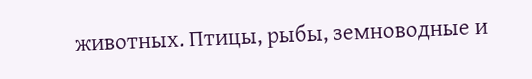животных. Птицы, рыбы, земноводные и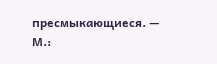пресмыкающиеся. — М.: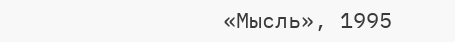«Мысль», 1995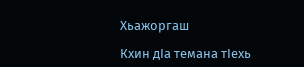Хьажоргаш

Кхин дӀа темана тӀехь